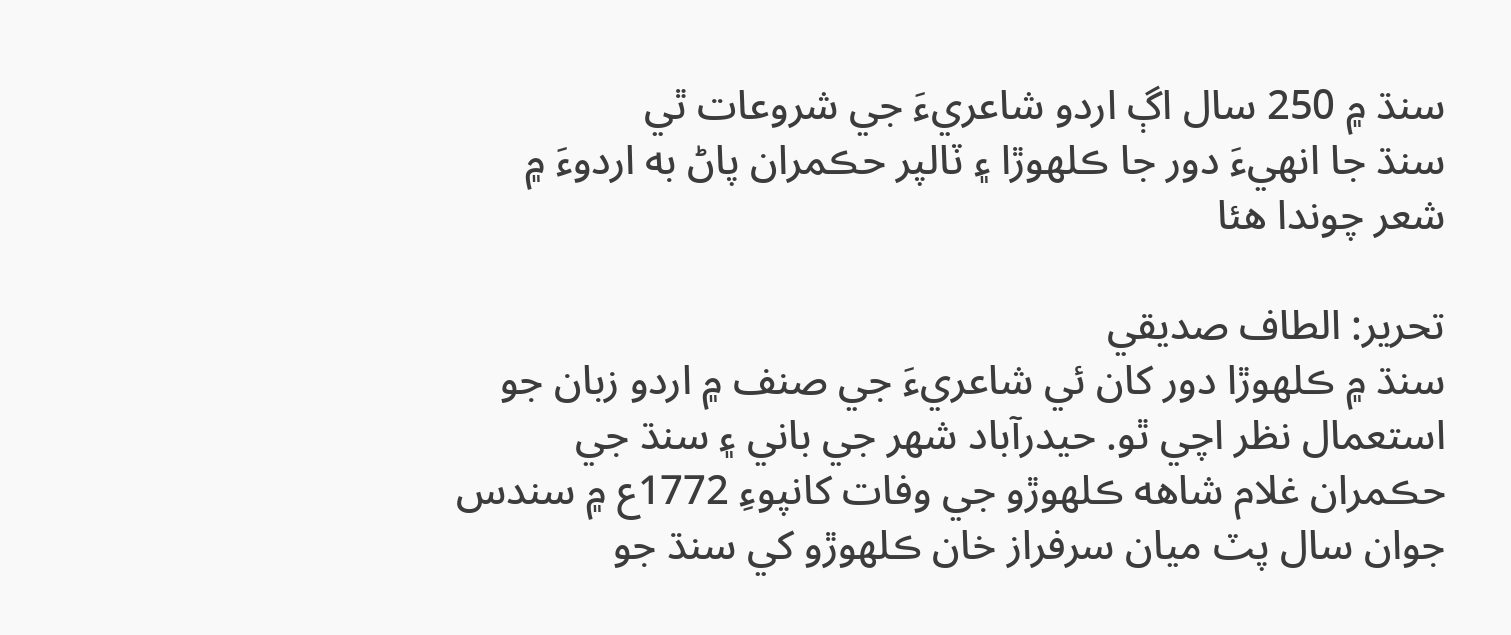سنڌ ۾ 250 سال اڳ اردو شاعريءَ جي شروعات ٿي
سنڌ جا انھيءَ دور جا ڪلھوڙا ۽ ٽالپر حڪمران پاڻ به اردوءَ ۾ شعر چوندا هئا

تحرير: الطاف صديقي
سنڌ ۾ ڪلهوڙا دور کان ئي شاعريءَ جي صنف ۾ اردو زبان جو استعمال نظر اچي ٿو. حيدرآباد شهر جي باني ۽ سنڌ جي حڪمران غلام شاهه ڪلهوڙو جي وفات کانپوءِ 1772ع ۾ سندس جوان سال پٽ ميان سرفراز خان ڪلهوڙو کي سنڌ جو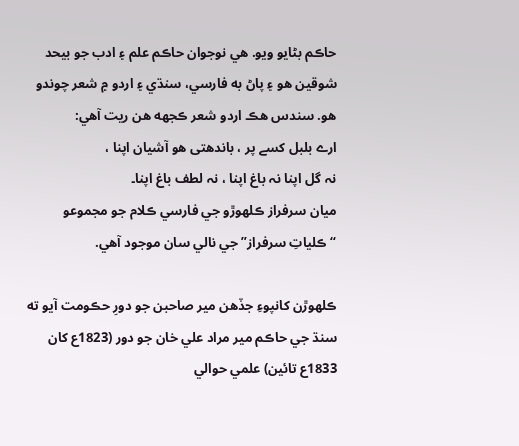حاڪم بڻايو ويو. هي نوجوان حاڪم علم ۽ ادب جو بيحد شوقين هو ۽ پاڻ به فارسي، سنڌي ۽ اردو ۾ شعر چوندو هو. سندس هڪ اردو شعر ڪجهه هن ريت آهي:
ارے بلبل کسے پر ، باندھتی ھو آشیان اپنا ،
نہ گل اپنا نہ باغ اپنا ، نہ لطف باغ اپنا۔
ميان سرفراز ڪلهوڙو جي فارسي ڪلام جو مجموعو “ڪلياتِ سرفراز” جي نالي سان موجود آهي.

ڪلهوڙن کانپوءِ جڏهن مير صاحبن جو دورِ حڪومت آيو ته سنڌ جي حاڪم مير مراد علي خان جو دور (1823ع کان 1833ع تائين) علمي حوالي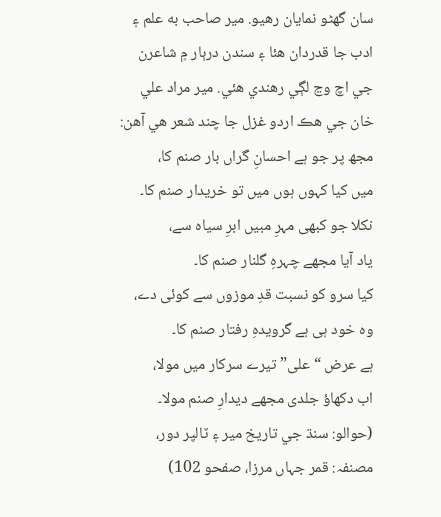سان گهڻو نمايان رهيو. مير صاحب به علم ۽ ادب جا قدردان هئا ۽ سندن درٻار ۾ شاعرن جي اچ وڃ لڳي رهندي هئي. مير مراد علي خان جي هڪ اردو غزل جا چند شعر هي آهن:
مجھ پر جو ہے احسانِ گراں بار صنم کا،
میں کیا کہوں ہوں میں تو خریدار صنم کا۔
نکلا جو کبھی مہرِ مبیں ابرِ سیاہ سے،
یاد آیا مجھے چہرہِ گلنار صنم کا۔
کیا سرو کو نسبت قدِ موزوں سے کوئی دے،
وہ خود ہی ہے گرویدہِ رفتار صنم کا۔
ہے عرض “علی” تیرے سرکار میں مولا،
اب دکھاؤ جلدی مجھے دیدارِ صنم مولا۔
(حوالو: سنڌ جي تاريخ مير ۽ ٽالپر دور، مصنفہ: قمر جہاں مرزا، صفحو 102)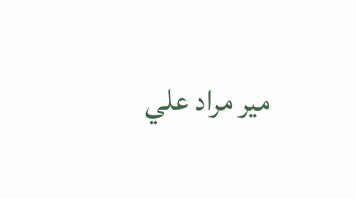مير مراد علي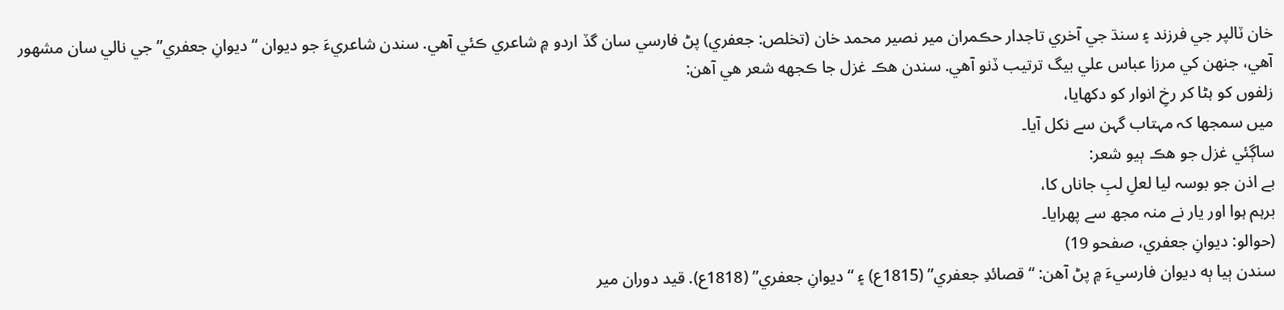خان ٽالپر جي فرزند ۽ سنڌ جي آخري تاجدار حڪمران مير نصير محمد خان (تخلص: جعفري) پڻ فارسي سان گڏ اردو ۾ شاعري ڪئي آهي. سندن شاعريءَ جو ديوان “ديوانِ جعفري” جي نالي سان مشهور آهي، جنهن کي مرزا عباس علي بيگ ترتيب ڏنو آهي. سندن هڪ غزل جا ڪجهه شعر هي آهن:
زلفوں کو ہٹا کر رخِ انوار کو دکھایا،
میں سمجھا کہ مہتاب گہن سے نکل آیا۔
ساڳئي غزل جو هڪ ٻيو شعر:
بے اذن جو بوسہ لیا لعلِ لبِ جاناں کا،
برہم ہوا اور یار نے منہ مجھ سے پھرایا۔
(حوالو: ديوانِ جعفري، صفحو 19)
سندن ٻيا ٻه ديوان فارسيءَ ۾ پڻ آهن: “قصائدِ جعفري” (1815ع) ۽ “ديوانِ جعفري” (1818ع). قيد دوران مير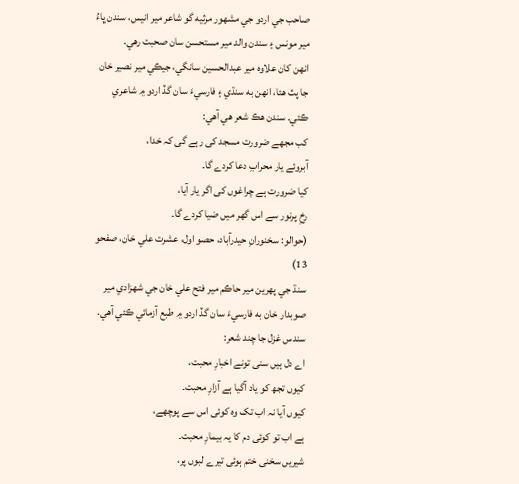صاحب جي اردو جي مشهور مرثيه گو شاعر مير انيس، سندن ڀاءُ مير مونس ۽ سندن والد مير مستحسن سان صحبت رهي.
انهن کان علاوه مير عبدالحسين سانگي، جيڪي مير نصير خان جا پٽ هئا، انهن به سنڌي ۽ فارسيءَ سان گڏ اردو ۾ شاعري ڪئي. سندن هڪ شعر هي آهي:
کب مجھے ضرورت مسجد کی رہے گی کہ خدا،
آبروئے یار محرابِ دعا کردے گا۔
کیا ضرورت ہے چراغوں کی اگر یار آیا،
رخِ پرنور سے اس گھر میں ضیا کردے گا۔
(حوالو: سخنورانِ حيدرآباد، حصو اول، عشرت علي خان، صفحو 13)
سنڌ جي پهرين مير حاڪم مير فتح علي خان جي شهزادي مير صوبدار خان به فارسيءَ سان گڏ اردو ۾ طبع آزمائي ڪئي آهي. سندس غزل جا چند شعر:
اے دل ہیں سنی تونے اخبارِ محبت،
کیوں تجھ کو یاد آگیا ہے آزارِ محبت۔
کیوں آیا نہ اب تک وہ کوئی اس سے پوچھے،
ہے اب تو کوئی دم کا یہ بیمارِ محبت۔
شیریں سخنی ختم ہوئی تیرے لبوں پر،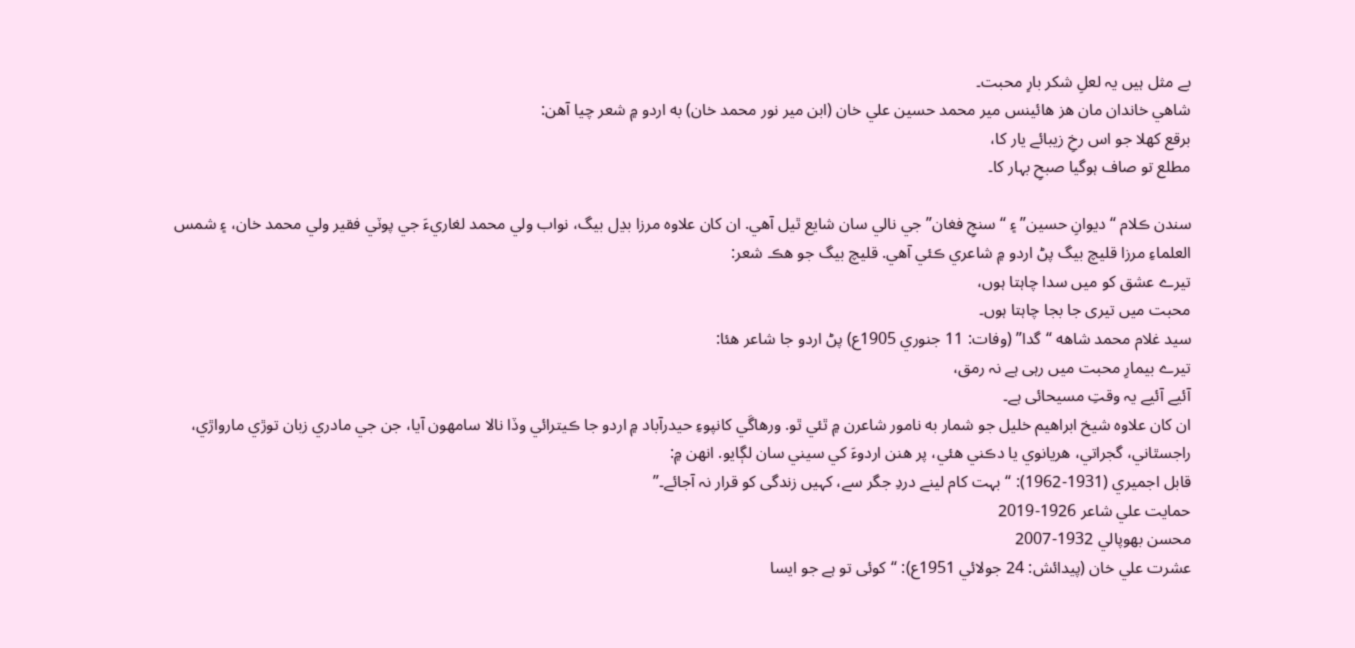بے مثل ہیں یہ لعلِ شکر بارِ محبت۔
شاهي خاندان مان هز هائينس مير محمد حسين علي خان (ابن مير نور محمد خان) به اردو ۾ شعر چيا آهن:
برقع کھلا جو اس رخِ زیبائے یار کا،
مطلع تو صاف ہوگیا صبحِ بہار کا۔

سندن ڪلام “ديوانِ حسين” ۽ “سنجِ فغان” جي نالي سان شايع ٿيل آهي. ان کان علاوه مرزا بڍل بيگ، نواب ولي محمد لغاريءَ جي پوٽي فقير ولي محمد خان، ۽ شمس العلماءِ مرزا قليچ بيگ پڻ اردو ۾ شاعري ڪئي آهي. قليچ بيگ جو هڪ شعر:
تیرے عشق کو میں سدا چاہتا ہوں،
محبت میں تیری جا بجا چاہتا ہوں۔
سيد غلام محمد شاهه “گدا” (وفات: 11 جنوري 1905ع) پڻ اردو جا شاعر هئا:
تیرے بیمارِ محبت میں رہی ہے نہ رمق،
آئیے آئیے یہ وقتِ مسیحائی ہے۔
ان کان علاوه شيخ ابراهيم خليل جو شمار به نامور شاعرن ۾ ٿئي ٿو. ورهاڱي کانپوءِ حيدرآباد ۾ اردو جا ڪيترائي وڏا نالا سامهون آيا، جن جي مادري زبان توڙي مارواڙي، راجسٿاني، گجراتي، هريانوي يا دڪني هئي، پر هنن اردوءَ کي سيني سان لڳايو. انهن ۾:
قابل اجميري (1931-1962): “بہت کام لینے دردِ جگر سے، کہیں زندگی کو قرار نہ آجائے۔”
حمایت علي شاعر 1926-2019
محسن بھوپالي 1932-2007
عشرت علي خان (پيدائش: 24 جولائي 1951ع): “کوئی تو ہے جو ایسا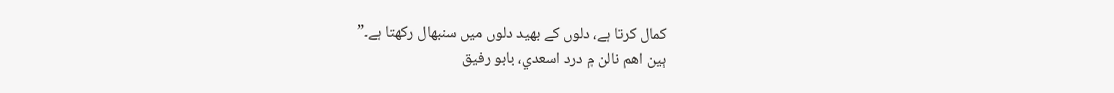کمال کرتا ہے، دلوں کے بھید دلوں میں سنبھال رکھتا ہے۔”
ٻين اهم نالن ۾ درد اسعدي، بابو رفيق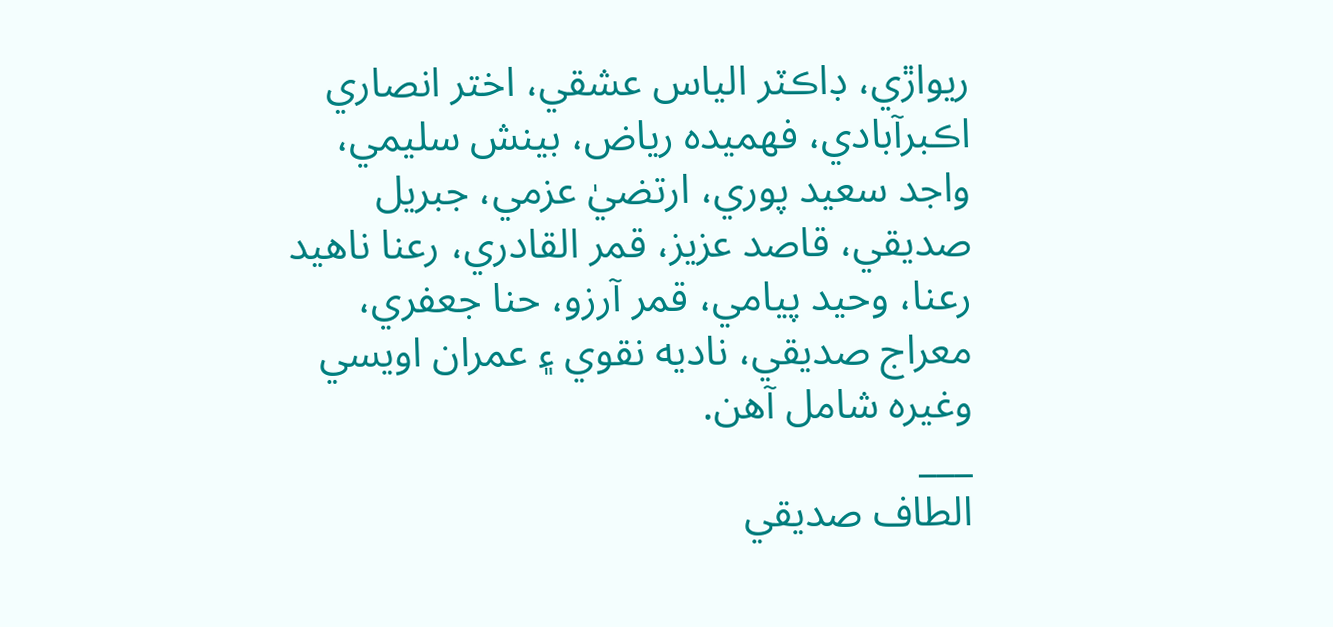ريواڙي، ڊاڪٽر الياس عشقي، اختر انصاري اڪبرآبادي، فهميده رياض، بينش سليمي، واجد سعيد پوري، ارتضيٰ عزمي، جبريل صديقي، قاصد عزيز، قمر القادري، رعنا ناهيد رعنا، وحيد پيامي، قمر آرزو، حنا جعفري، معراج صديقي، ناديه نقوي ۽ عمران اويسي وغيره شامل آهن.
___
الطاف صديقي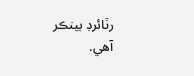رٽائرڊ بينڪر آھي.